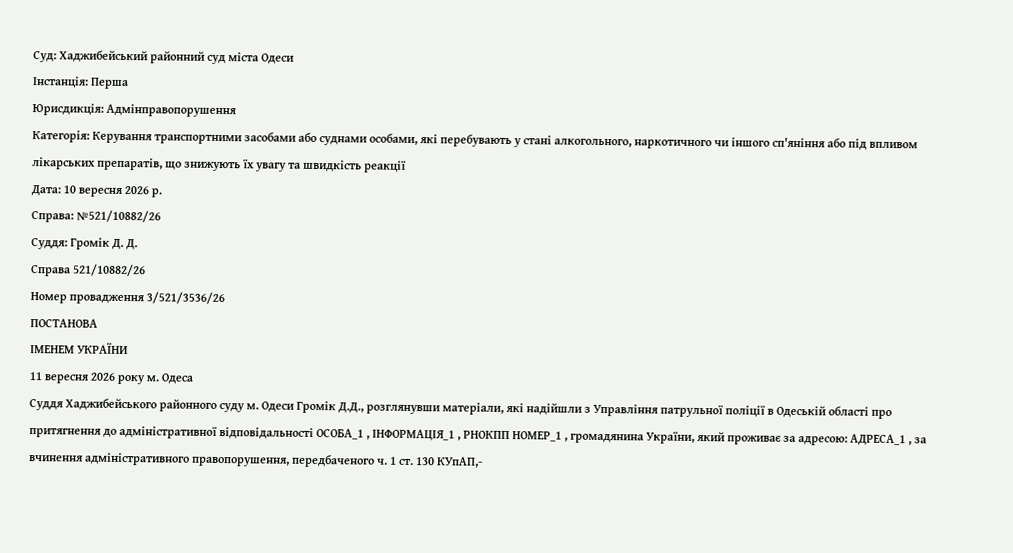Суд: Хаджибейський районний суд міста Одеси
Інстанція: Перша
Юрисдикція: Адмінправопорушення
Категорія: Керування транспортними засобами або суднами особами, які перебувають у стані алкогольного, наркотичного чи іншого сп'яніння або під впливом лікарських препаратів, що знижують їх увагу та швидкість реакції
Дата: 10 вересня 2026 р.
Справа: №521/10882/26
Суддя: Громік Д. Д.
Справа 521/10882/26
Номер провадження 3/521/3536/26
ПОСТАНОВА
ІМЕНЕМ УКРАЇНИ
11 вересня 2026 року м. Одеса
Суддя Хаджибейського районного суду м. Одеси Громік Д.Д., розглянувши матеріали, які надійшли з Управління патрульної поліції в Одеській області про притягнення до адміністративної відповідальності ОСОБА_1 , ІНФОРМАЦІЯ_1 , РНОКПП НОМЕР_1 , громадянина України, який проживає за адресою: АДРЕСА_1 , за вчинення адміністративного правопорушення, передбаченого ч. 1 ст. 130 КУпАП,-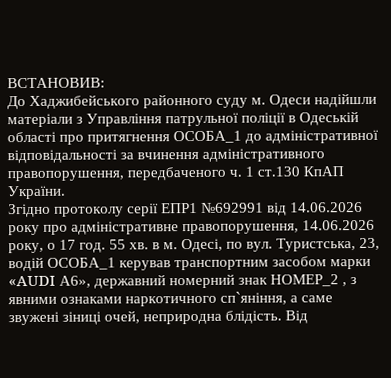ВСТАНОВИВ:
До Хаджибейського районного суду м. Одеси надійшли матеріали з Управління патрульної поліції в Одеській області про притягнення ОСОБА_1 до адміністративної відповідальності за вчинення адміністративного правопорушення, передбаченого ч. 1 ст.130 КпАП України.
Згідно протоколу серії ЕПР1 №692991 від 14.06.2026 року про адміністративне правопорушення, 14.06.2026 року, о 17 год. 55 хв. в м. Одесі, по вул. Туристська, 23, водій ОСОБА_1 керував транспортним засобом марки «AUDI А6», державний номерний знак НОМЕР_2 , з явними ознаками наркотичного сп`яніння, а саме звужені зіниці очей, неприродна блідість. Від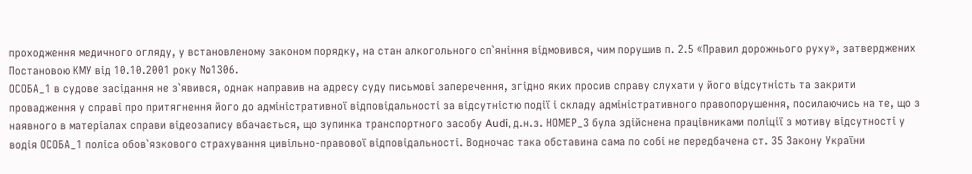проходження медичного огляду, у встановленому законом порядку, на стан алкогольного сп`яніння відмовився, чим порушив п. 2.5 «Правил дорожнього руху», затверджених Постановою КМУ від 10.10.2001 року №1306.
ОСОБА_1 в судове засідання не з`явився, однак направив на адресу суду письмові заперечення, згідно яких просив справу слухати у його відсутність та закрити провадження у справі про притягнення його до адміністративної відповідальності за відсутністю події і складу адміністративного правопорушення, посилаючись на те, що з наявного в матеріалах справи відеозапису вбачається, що зупинка транспортного засобу Audi, д.н.з. НОМЕР_3 була здійснена працівниками поліції з мотиву відсутності у водія ОСОБА_1 поліса обов`язкового страхування цивільно-правової відповідальності. Водночас така обставина сама по собі не передбачена ст. 35 Закону України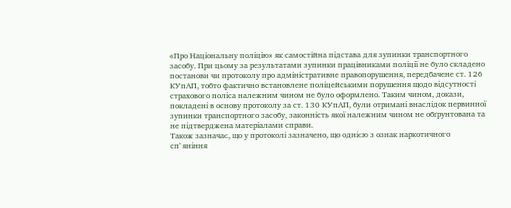«Про Національну поліцію» як самостійна підстава для зупинки транспортного засобу. При цьому за результатами зупинки працівниками поліції не було складено постанови чи протоколу про адміністративне правопорушення, передбачене ст. 126 КУпАП, тобто фактично встановлене поліцейськими порушення щодо відсутності страхового поліса належним чином не було оформлено. Таким чином, докази, покладені в основу протоколу за ст. 130 КУпАП, були отримані внаслідок первинної зупинки транспортного засобу, законність якої належним чином не обґрунтована та не підтверджена матеріалами справи.
Також зазначає, що у протоколі зазначено, що однією з ознак наркотичного сп`яніння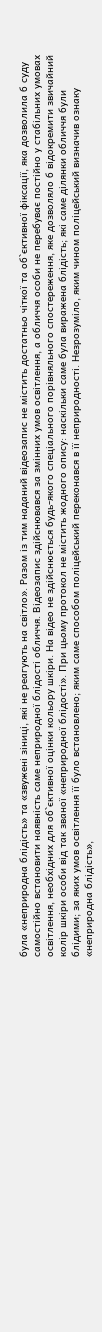була «неприродна блідість» та «звужені зіниці, які не реагують на світло». Разом із тим наданий відеозапис не містить достатньо чіткої та об`єктивної фіксації, яка дозволила б суду самостійно встановити наявність саме неприродної блідості обличчя. Відеозапис здійснювався за змінних умов освітлення, а обличчя особи не перебуває постійно у стабільних умовах освітлення, необхідних для об`єктивної оцінки кольору шкіри. На відео не здійснюється будь-якого спеціального порівняльного спостереження, яке дозволяло б відокремити звичайний колір шкіри особи від так званої «неприродної блідості». При цьому протокол не містить жодного опису: наскільки саме була виражена блідість; які саме ділянки обличчя були блідими; за яких умов освітлення її було встановлено; яким саме способом поліцейський переконався в її неприродності. Незрозуміло, яким чином поліцейський визначив ознаку «неприродна блідість»,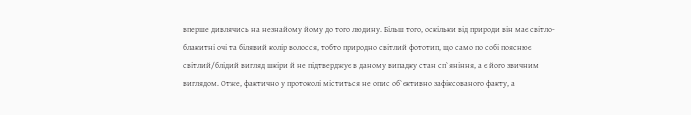вперше дивлячись на незнайому йому до того людину. Більш того, оскільки від природи він має світло-блакитні очі та білявий колір волосся, тобто природно світлий фототип, що само по собі пояснює світлий/блідий вигляд шкіри й не підтверджує в даному випадку стан сп`яніння, а є його звичним виглядом. Отже, фактично у протоколі міститься не опис об`єктивно зафіксованого факту, а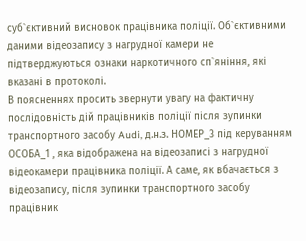суб`єктивний висновок працівника поліції. Об`єктивними даними відеозапису з нагрудної камери не підтверджуються ознаки наркотичного сп`яніння, які вказані в протоколі.
В поясненнях просить звернути увагу на фактичну послідовність дій працівників поліції після зупинки транспортного засобу Audi, д.н.з. НОМЕР_3 під керуванням ОСОБА_1 , яка відображена на відеозаписі з нагрудної відеокамери працівника поліції. А саме, як вбачається з відеозапису, після зупинки транспортного засобу працівник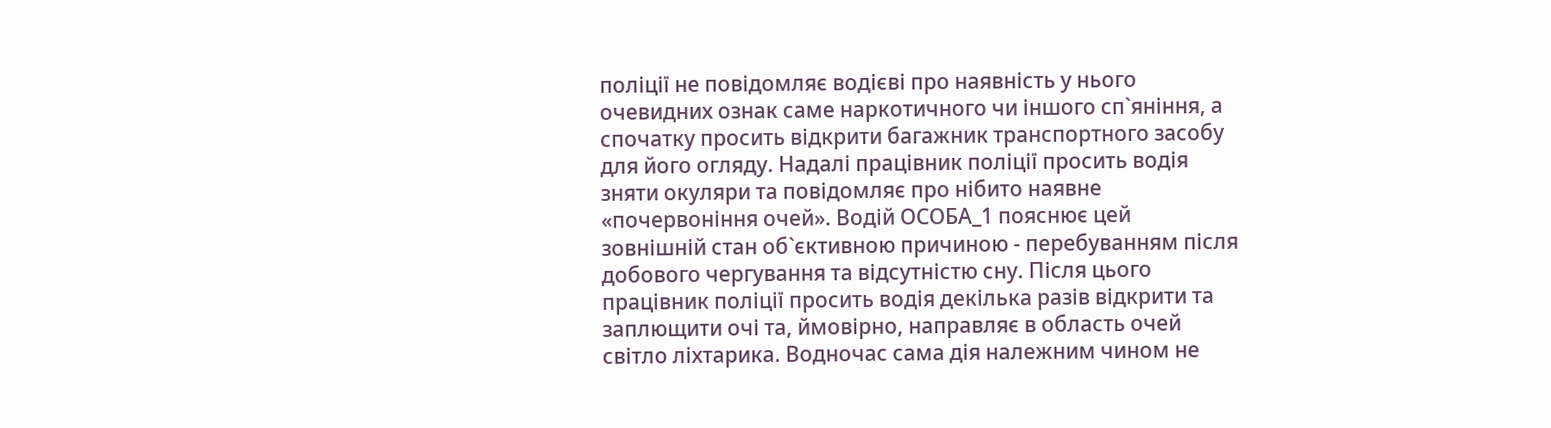поліції не повідомляє водієві про наявність у нього очевидних ознак саме наркотичного чи іншого сп`яніння, а спочатку просить відкрити багажник транспортного засобу для його огляду. Надалі працівник поліції просить водія зняти окуляри та повідомляє про нібито наявне «почервоніння очей». Водій ОСОБА_1 пояснює цей зовнішній стан об`єктивною причиною - перебуванням після добового чергування та відсутністю сну. Після цього працівник поліції просить водія декілька разів відкрити та заплющити очі та, ймовірно, направляє в область очей світло ліхтарика. Водночас сама дія належним чином не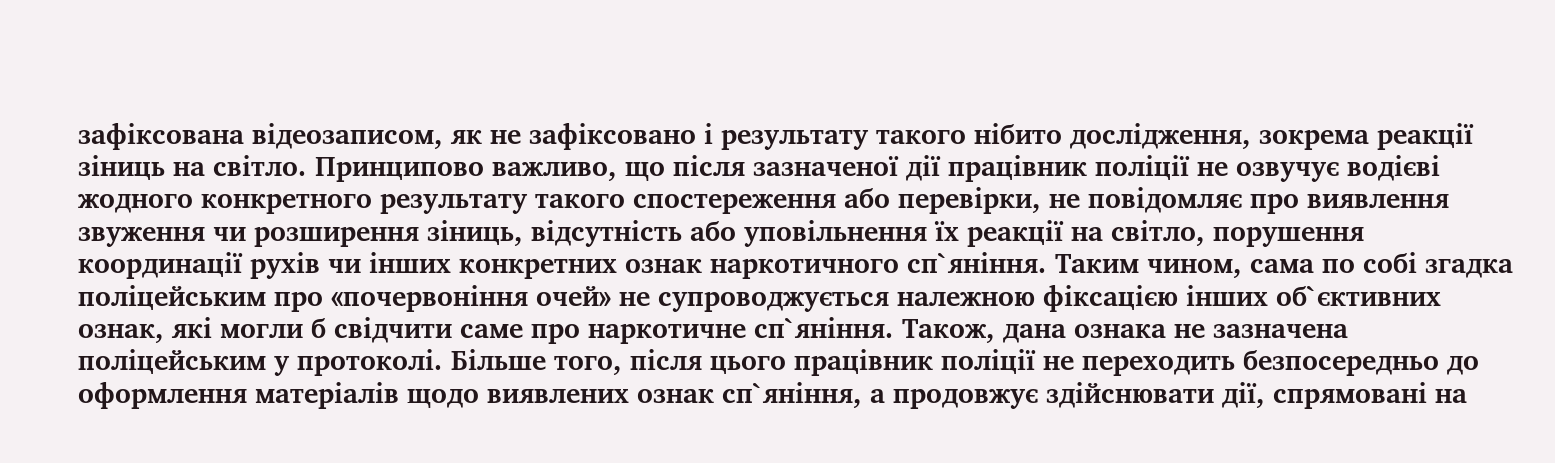зафіксована відеозаписом, як не зафіксовано і результату такого нібито дослідження, зокрема реакції зіниць на світло. Принципово важливо, що після зазначеної дії працівник поліції не озвучує водієві жодного конкретного результату такого спостереження або перевірки, не повідомляє про виявлення звуження чи розширення зіниць, відсутність або уповільнення їх реакції на світло, порушення координації рухів чи інших конкретних ознак наркотичного сп`яніння. Таким чином, сама по собі згадка поліцейським про «почервоніння очей» не супроводжується належною фіксацією інших об`єктивних ознак, які могли б свідчити саме про наркотичне сп`яніння. Також, дана ознака не зазначена поліцейським у протоколі. Більше того, після цього працівник поліції не переходить безпосередньо до оформлення матеріалів щодо виявлених ознак сп`яніння, а продовжує здійснювати дії, спрямовані на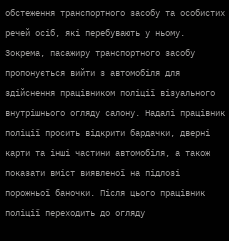обстеження транспортного засобу та особистих речей осіб, які перебувають у ньому. Зокрема, пасажиру транспортного засобу пропонується вийти з автомобіля для здійснення працівником поліції візуального внутрішнього огляду салону. Надалі працівник поліції просить відкрити бардачки, дверні карти та інші частини автомобіля, а також показати вміст виявленої на підлозі порожньої баночки. Після цього працівник поліції переходить до огляду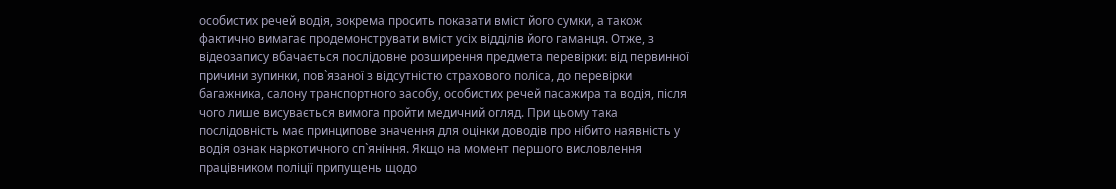особистих речей водія, зокрема просить показати вміст його сумки, а також фактично вимагає продемонструвати вміст усіх відділів його гаманця. Отже, з відеозапису вбачається послідовне розширення предмета перевірки: від первинної причини зупинки, пов`язаної з відсутністю страхового поліса, до перевірки багажника, салону транспортного засобу, особистих речей пасажира та водія, після чого лише висувається вимога пройти медичний огляд. При цьому така послідовність має принципове значення для оцінки доводів про нібито наявність у водія ознак наркотичного сп`яніння. Якщо на момент першого висловлення працівником поліції припущень щодо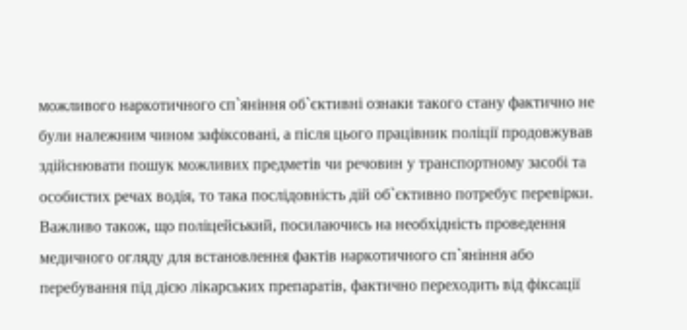можливого наркотичного сп`яніння об`єктивні ознаки такого стану фактично не були належним чином зафіксовані, а після цього працівник поліції продовжував здійснювати пошук можливих предметів чи речовин у транспортному засобі та особистих речах водія, то така послідовність дій об`єктивно потребує перевірки. Важливо також, що поліцейський, посилаючись на необхідність проведення медичного огляду для встановлення фактів наркотичного сп`яніння або перебування під дією лікарських препаратів, фактично переходить від фіксації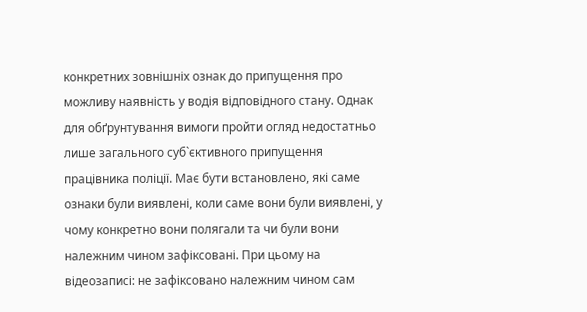конкретних зовнішніх ознак до припущення про можливу наявність у водія відповідного стану. Однак для обґрунтування вимоги пройти огляд недостатньо лише загального суб`єктивного припущення працівника поліції. Має бути встановлено, які саме ознаки були виявлені, коли саме вони були виявлені, у чому конкретно вони полягали та чи були вони належним чином зафіксовані. При цьому на відеозаписі: не зафіксовано належним чином сам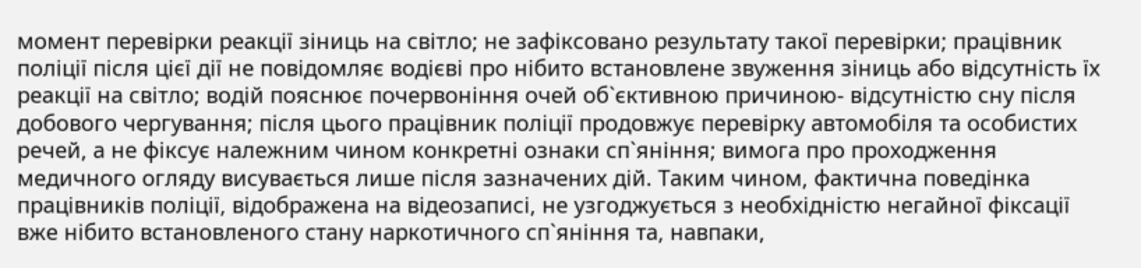момент перевірки реакції зіниць на світло; не зафіксовано результату такої перевірки; працівник поліції після цієї дії не повідомляє водієві про нібито встановлене звуження зіниць або відсутність їх реакції на світло; водій пояснює почервоніння очей об`єктивною причиною- відсутністю сну після добового чергування; після цього працівник поліції продовжує перевірку автомобіля та особистих речей, а не фіксує належним чином конкретні ознаки сп`яніння; вимога про проходження медичного огляду висувається лише після зазначених дій. Таким чином, фактична поведінка працівників поліції, відображена на відеозаписі, не узгоджується з необхідністю негайної фіксації вже нібито встановленого стану наркотичного сп`яніння та, навпаки,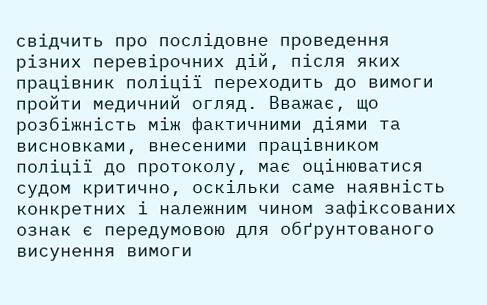свідчить про послідовне проведення різних перевірочних дій, після яких працівник поліції переходить до вимоги пройти медичний огляд. Вважає, що розбіжність між фактичними діями та висновками, внесеними працівником поліції до протоколу, має оцінюватися судом критично, оскільки саме наявність конкретних і належним чином зафіксованих ознак є передумовою для обґрунтованого висунення вимоги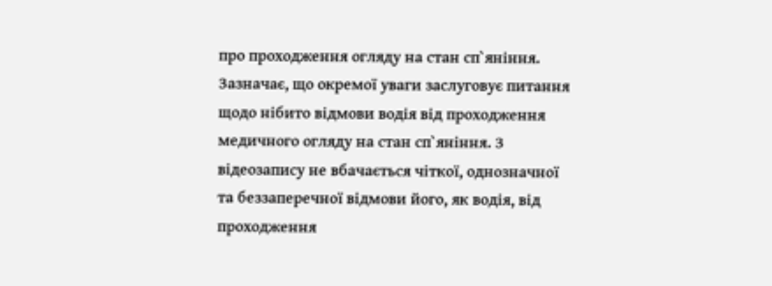про проходження огляду на стан сп`яніння.
Зазначає, що окремої уваги заслуговує питання щодо нібито відмови водія від проходження медичного огляду на стан сп`яніння. З відеозапису не вбачається чіткої, однозначної та беззаперечної відмови його, як водія, від проходження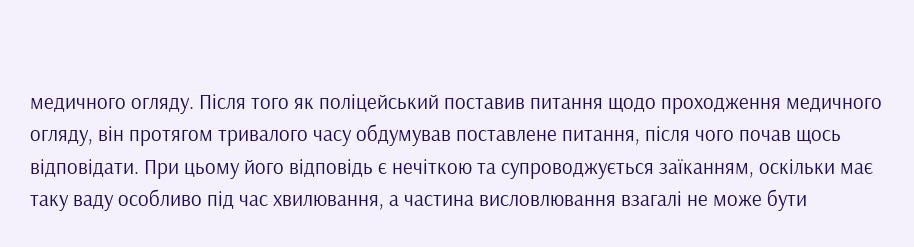медичного огляду. Після того як поліцейський поставив питання щодо проходження медичного огляду, він протягом тривалого часу обдумував поставлене питання, після чого почав щось відповідати. При цьому його відповідь є нечіткою та супроводжується заїканням, оскільки має таку ваду особливо під час хвилювання, а частина висловлювання взагалі не може бути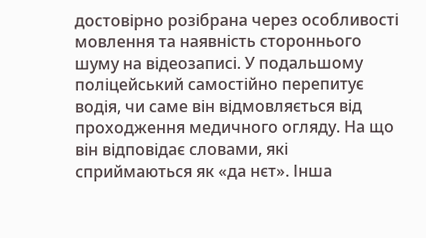достовірно розібрана через особливості мовлення та наявність стороннього шуму на відеозаписі. У подальшому поліцейський самостійно перепитує водія, чи саме він відмовляється від проходження медичного огляду. На що він відповідає словами, які сприймаються як «да нєт». Інша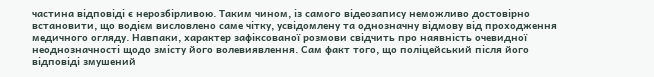частина відповіді є нерозбірливою. Таким чином, із самого відеозапису неможливо достовірно встановити, що водієм висловлено саме чітку, усвідомлену та однозначну відмову від проходження медичного огляду. Навпаки, характер зафіксованої розмови свідчить про наявність очевидної неоднозначності щодо змісту його волевиявлення. Сам факт того, що поліцейський після його відповіді змушений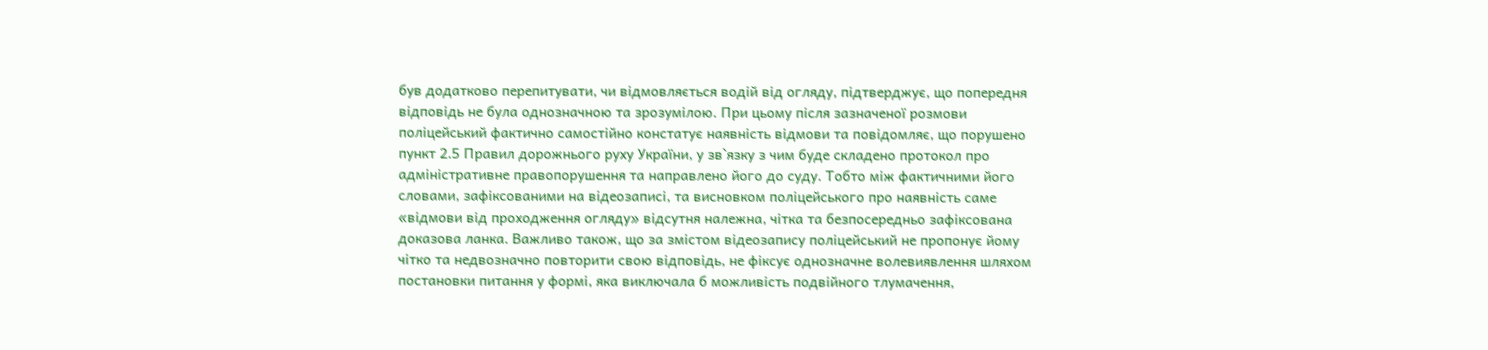був додатково перепитувати, чи відмовляється водій від огляду, підтверджує, що попередня відповідь не була однозначною та зрозумілою. При цьому після зазначеної розмови поліцейський фактично самостійно констатує наявність відмови та повідомляє, що порушено пункт 2.5 Правил дорожнього руху України, у зв`язку з чим буде складено протокол про адміністративне правопорушення та направлено його до суду. Тобто між фактичними його словами, зафіксованими на відеозаписі, та висновком поліцейського про наявність саме «відмови від проходження огляду» відсутня належна, чітка та безпосередньо зафіксована доказова ланка. Важливо також, що за змістом відеозапису поліцейський не пропонує йому чітко та недвозначно повторити свою відповідь, не фіксує однозначне волевиявлення шляхом постановки питання у формі, яка виключала б можливість подвійного тлумачення,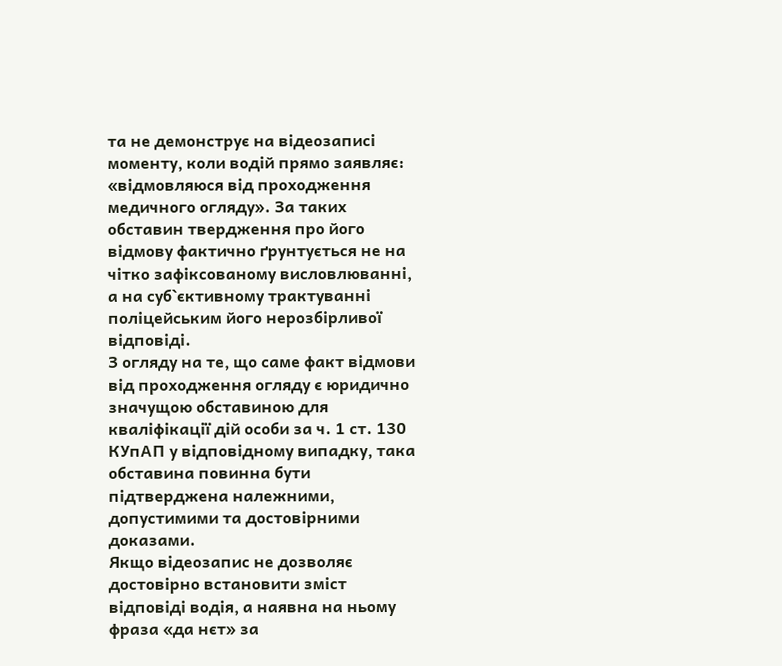та не демонструє на відеозаписі моменту, коли водій прямо заявляє: «відмовляюся від проходження медичного огляду». За таких обставин твердження про його відмову фактично ґрунтується не на чітко зафіксованому висловлюванні, а на суб`єктивному трактуванні поліцейським його нерозбірливої відповіді.
З огляду на те, що саме факт відмови від проходження огляду є юридично значущою обставиною для кваліфікації дій особи за ч. 1 ст. 130 КУпАП у відповідному випадку, така обставина повинна бути підтверджена належними, допустимими та достовірними доказами.
Якщо відеозапис не дозволяє достовірно встановити зміст відповіді водія, а наявна на ньому фраза «да нєт» за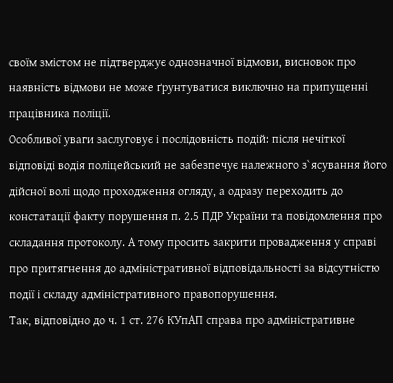своїм змістом не підтверджує однозначної відмови, висновок про наявність відмови не може ґрунтуватися виключно на припущенні працівника поліції.
Особливої уваги заслуговує і послідовність подій: після нечіткої відповіді водія поліцейський не забезпечує належного з`ясування його дійсної волі щодо проходження огляду, а одразу переходить до констатації факту порушення п. 2.5 ПДР України та повідомлення про складання протоколу. А тому просить закрити провадження у справі про притягнення до адміністративної відповідальності за відсутністю події і складу адміністративного правопорушення.
Так, відповідно до ч. 1 ст. 276 КУпАП справа про адміністративне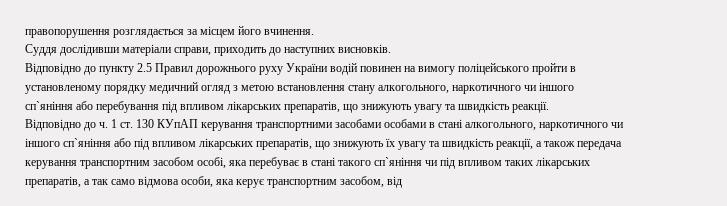правопорушення розглядається за місцем його вчинення.
Суддя дослідивши матеріали справи, приходить до наступних висновків.
Відповідно до пункту 2.5 Правил дорожнього руху України водій повинен на вимогу поліцейського пройти в установленому порядку медичний огляд з метою встановлення стану алкогольного, наркотичного чи іншого сп`яніння або перебування під впливом лікарських препаратів, що знижують увагу та швидкість реакції.
Відповідно до ч. 1 ст. 130 КУпАП керування транспортними засобами особами в стані алкогольного, наркотичного чи іншого сп`яніння або під впливом лікарських препаратів, що знижують їх увагу та швидкість реакції, а також передача керування транспортним засобом особі, яка перебуває в стані такого сп`яніння чи під впливом таких лікарських препаратів, а так само відмова особи, яка керує транспортним засобом, від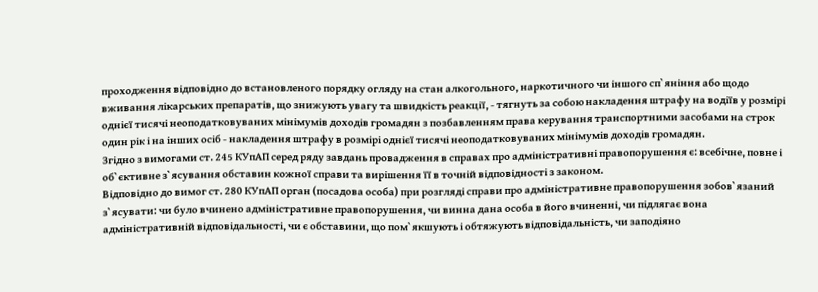проходження відповідно до встановленого порядку огляду на стан алкогольного, наркотичного чи іншого сп`яніння або щодо вживання лікарських препаратів, що знижують увагу та швидкість реакції, - тягнуть за собою накладення штрафу на водіїв у розмірі однієї тисячі неоподатковуваних мінімумів доходів громадян з позбавленням права керування транспортними засобами на строк один рік і на інших осіб - накладення штрафу в розмірі однієї тисячі неоподатковуваних мінімумів доходів громадян.
Згідно з вимогами ст. 245 КУпАП серед ряду завдань провадження в справах про адміністративні правопорушення є: всебічне, повне і об`єктивне з`ясування обставин кожної справи та вирішення її в точній відповідності з законом.
Відповідно до вимог ст. 280 КУпАП орган (посадова особа) при розгляді справи про адміністративне правопорушення зобов`язаний з`ясувати: чи було вчинено адміністративне правопорушення, чи винна дана особа в його вчиненні, чи підлягає вона адміністративній відповідальності, чи є обставини, що пом`якшують і обтяжують відповідальність, чи заподіяно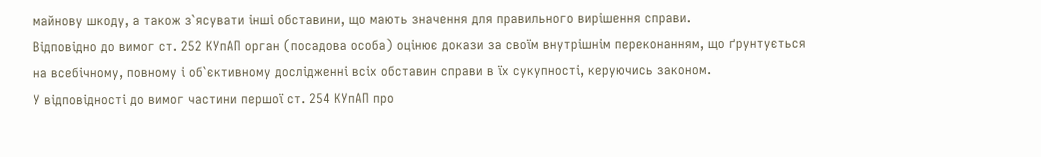майнову шкоду, а також з`ясувати інші обставини, що мають значення для правильного вирішення справи.
Відповідно до вимог ст. 252 КУпАП орган (посадова особа) оцінює докази за своїм внутрішнім переконанням, що ґрунтується на всебічному, повному і об`єктивному дослідженні всіх обставин справи в їх сукупності, керуючись законом.
У відповідності до вимог частини першої ст. 254 КУпАП про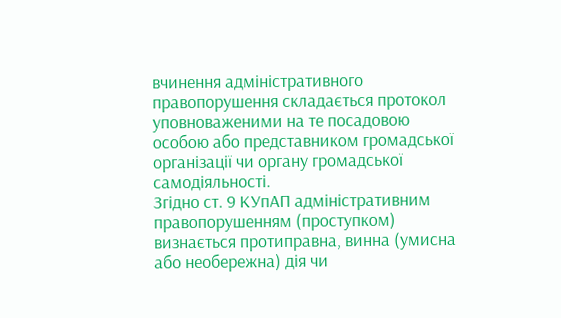вчинення адміністративного правопорушення складається протокол уповноваженими на те посадовою особою або представником громадської організації чи органу громадської самодіяльності.
Згідно ст. 9 КУпАП адміністративним правопорушенням (проступком) визнається протиправна, винна (умисна або необережна) дія чи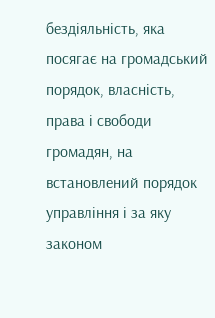бездіяльність, яка посягає на громадський порядок, власність, права і свободи громадян, на встановлений порядок управління і за яку законом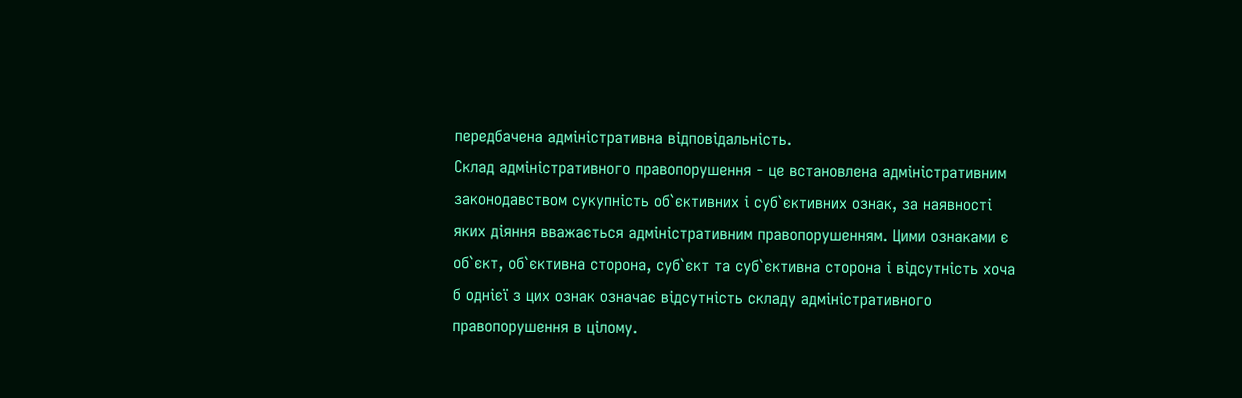передбачена адміністративна відповідальність.
Склад адміністративного правопорушення - це встановлена адміністративним законодавством сукупність об`єктивних і суб`єктивних ознак, за наявності яких діяння вважається адміністративним правопорушенням. Цими ознаками є об`єкт, об`єктивна сторона, суб`єкт та суб`єктивна сторона і відсутність хоча б однієї з цих ознак означає відсутність складу адміністративного правопорушення в цілому.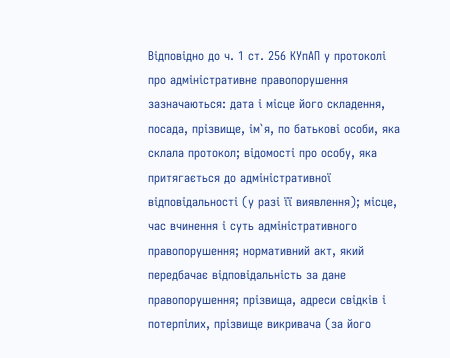Відповідно до ч. 1 ст. 256 КУпАП у протоколі про адміністративне правопорушення зазначаються: дата і місце його складення, посада, прізвище, ім`я, по батькові особи, яка склала протокол; відомості про особу, яка притягається до адміністративної відповідальності (у разі її виявлення); місце, час вчинення і суть адміністративного правопорушення; нормативний акт, який передбачає відповідальність за дане правопорушення; прізвища, адреси свідків і потерпілих, прізвище викривача (за його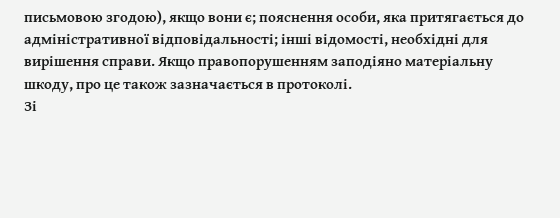письмовою згодою), якщо вони є; пояснення особи, яка притягається до адміністративної відповідальності; інші відомості, необхідні для вирішення справи. Якщо правопорушенням заподіяно матеріальну шкоду, про це також зазначається в протоколі.
Зі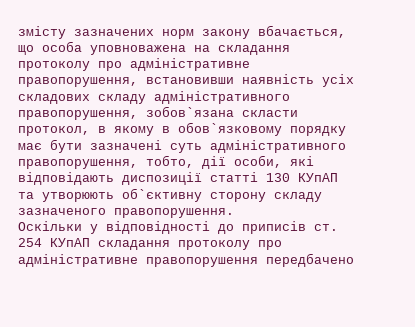змісту зазначених норм закону вбачається, що особа уповноважена на складання протоколу про адміністративне правопорушення, встановивши наявність усіх складових складу адміністративного правопорушення, зобов`язана скласти протокол, в якому в обов`язковому порядку має бути зазначені суть адміністративного правопорушення, тобто, дії особи, які відповідають диспозиції статті 130 КУпАП та утворюють об`єктивну сторону складу зазначеного правопорушення.
Оскільки у відповідності до приписів ст. 254 КУпАП складання протоколу про адміністративне правопорушення передбачено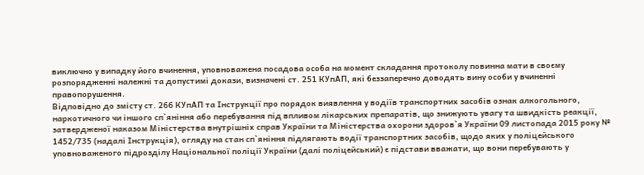виключно у випадку його вчинення, уповноважена посадова особа на момент складання протоколу повинна мати в своєму розпорядженні належні та допустимі докази, визначені ст. 251 КУпАП, які беззаперечно доводять вину особи у вчиненні правопорушення.
Відповідно до змісту ст. 266 КУпАП та Інструкції про порядок виявлення у водіїв транспортних засобів ознак алкогольного, наркотичного чи іншого сп`яніння або перебування під впливом лікарських препаратів, що знижують увагу та швидкість реакції, затвердженої наказом Міністерства внутрішніх справ України та Міністерства охорони здоров`я України 09 листопада 2015 року № 1452/735 (надалі Інструкція), огляду на стан сп`яніння підлягають водії транспортних засобів, щодо яких у поліцейського уповноваженого підрозділу Національної поліції України (далі поліцейський) є підстави вважати, що вони перебувають у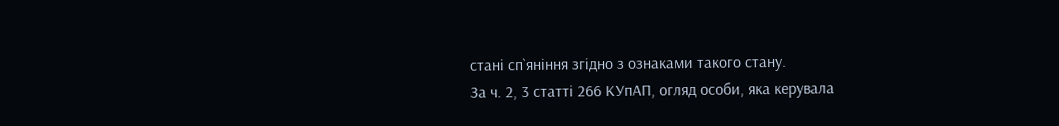стані сп`яніння згідно з ознаками такого стану.
За ч. 2, 3 статті 266 КУпАП, огляд особи, яка керувала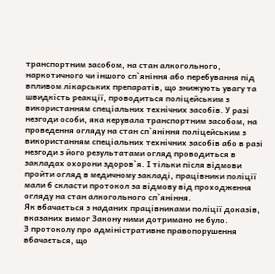транспортним засобом, на стан алкогольного, наркотичного чи іншого сп`яніння або перебування під впливом лікарських препаратів, що знижують увагу та швидкість реакції, проводиться поліцейським з використанням спеціальних технічних засобів. У разі незгоди особи, яка керувала транспортним засобом, на проведення огляду на стан сп`яніння поліцейським з використанням спеціальних технічних засобів або в разі незгоди з його результатами огляд проводиться в закладах охорони здоров`я. І тільки після відмови пройти огляд в медичному закладі, працівники поліції мали б скласти протокол за відмову від проходження огляду на стан алкогольного сп`яніння.
Як вбачається з наданих працівниками поліції доказів, вказаних вимог Закону ними дотримано не було.
З протоколу про адміністративне правопорушення вбачається, що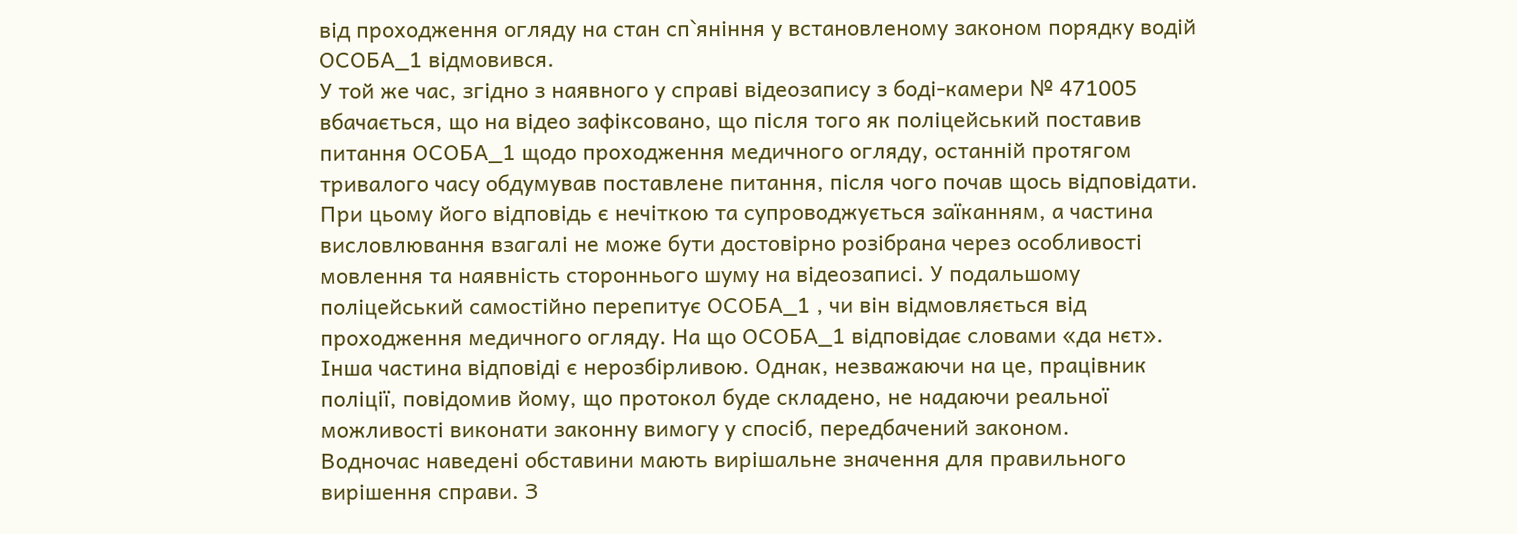від проходження огляду на стан сп`яніння у встановленому законом порядку водій ОСОБА_1 відмовився.
У той же час, згідно з наявного у справі відеозапису з боді-камери № 471005 вбачається, що на відео зафіксовано, що після того як поліцейський поставив питання ОСОБА_1 щодо проходження медичного огляду, останній протягом тривалого часу обдумував поставлене питання, після чого почав щось відповідати. При цьому його відповідь є нечіткою та супроводжується заїканням, а частина висловлювання взагалі не може бути достовірно розібрана через особливості мовлення та наявність стороннього шуму на відеозаписі. У подальшому поліцейський самостійно перепитує ОСОБА_1 , чи він відмовляється від проходження медичного огляду. На що ОСОБА_1 відповідає словами «да нєт». Інша частина відповіді є нерозбірливою. Однак, незважаючи на це, працівник поліції, повідомив йому, що протокол буде складено, не надаючи реальної можливості виконати законну вимогу у спосіб, передбачений законом.
Водночас наведені обставини мають вирішальне значення для правильного вирішення справи. З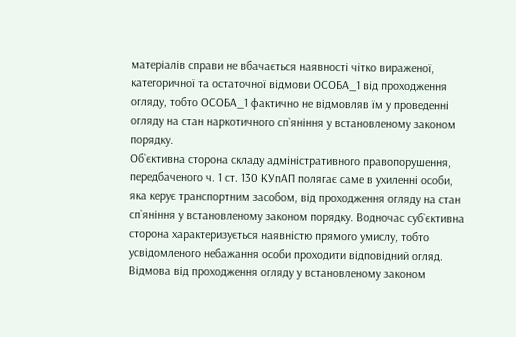матеріалів справи не вбачається наявності чітко вираженої, категоричної та остаточної відмови ОСОБА_1 від проходження огляду, тобто ОСОБА_1 фактично не відмовляв їм у проведенні огляду на стан наркотичного сп`яніння у встановленому законом порядку.
Об`єктивна сторона складу адміністративного правопорушення, передбаченого ч. 1 ст. 130 КУпАП полягає саме в ухиленні особи, яка керує транспортним засобом, від проходження огляду на стан сп`яніння у встановленому законом порядку. Водночас суб`єктивна сторона характеризується наявністю прямого умислу, тобто усвідомленого небажання особи проходити відповідний огляд.
Відмова від проходження огляду у встановленому законом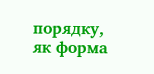порядку, як форма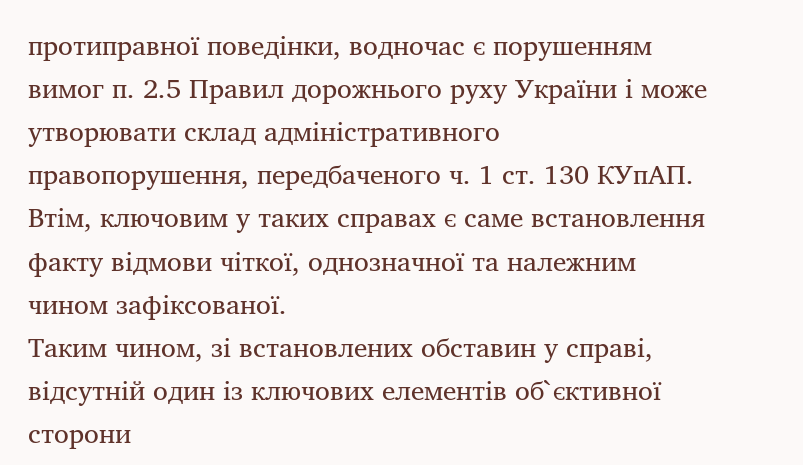протиправної поведінки, водночас є порушенням вимог п. 2.5 Правил дорожнього руху України і може утворювати склад адміністративного правопорушення, передбаченого ч. 1 ст. 130 КУпАП. Втім, ключовим у таких справах є саме встановлення факту відмови чіткої, однозначної та належним чином зафіксованої.
Таким чином, зі встановлених обставин у справі, відсутній один із ключових елементів об`єктивної сторони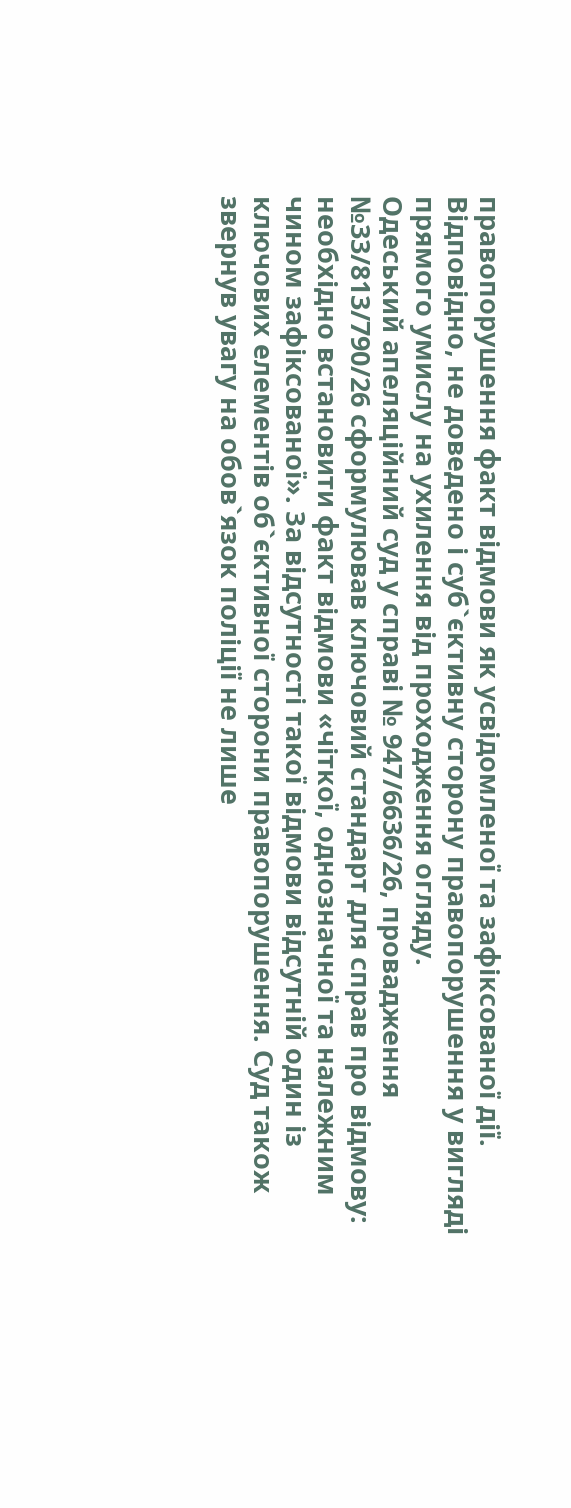правопорушення факт відмови як усвідомленої та зафіксованої дії. Відповідно, не доведено і суб`єктивну сторону правопорушення у вигляді прямого умислу на ухилення від проходження огляду.
Одеський апеляційний суд у справі № 947/6636/26, провадження №33/813/790/26 сформулював ключовий стандарт для справ про відмову: необхідно встановити факт відмови «чіткої, однозначної та належним чином зафіксованої». За відсутності такої відмови відсутній один із ключових елементів об`єктивної сторони правопорушення. Суд також звернув увагу на обов`язок поліції не лише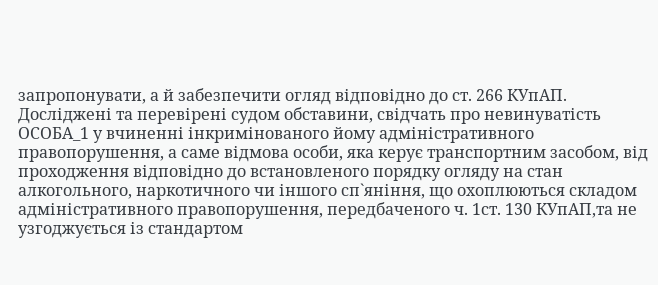запропонувати, а й забезпечити огляд відповідно до ст. 266 КУпАП.
Досліджені та перевірені судом обставини, свідчать про невинуватість ОСОБА_1 у вчиненні інкримінованого йому адміністративного правопорушення, а саме відмова особи, яка керує транспортним засобом, від проходження відповідно до встановленого порядку огляду на стан алкогольного, наркотичного чи іншого сп`яніння, що охоплюються складом адміністративного правопорушення, передбаченого ч. 1ст. 130 КУпАП,та не узгоджується із стандартом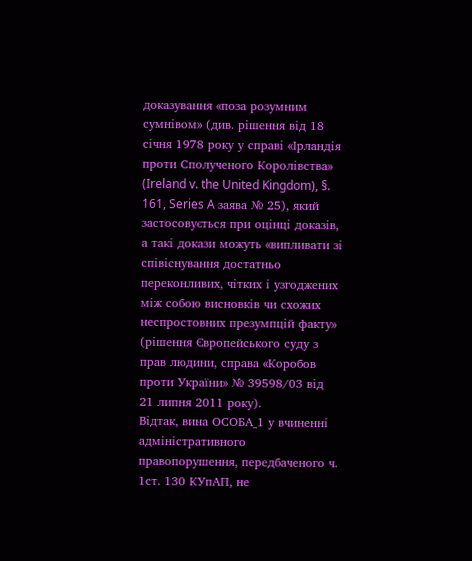доказування «поза розумним сумнівом» (див. рішення від 18 січня 1978 року у справі «Ірландія проти Сполученого Королівства» (Ireland v. the United Kingdom), §. 161, Series A заява № 25), який застосовується при оцінці доказів, а такі докази можуть «випливати зі співіснування достатньо переконливих, чітких і узгоджених між собою висновків чи схожих неспростовних презумпцій факту» (рішення Європейського суду з прав людини, справа «Коробов проти України» № 39598/03 від 21 липня 2011 року).
Відтак, вина ОСОБА_1 у вчиненні адміністративного правопорушення, передбаченого ч. 1ст. 130 КУпАП, не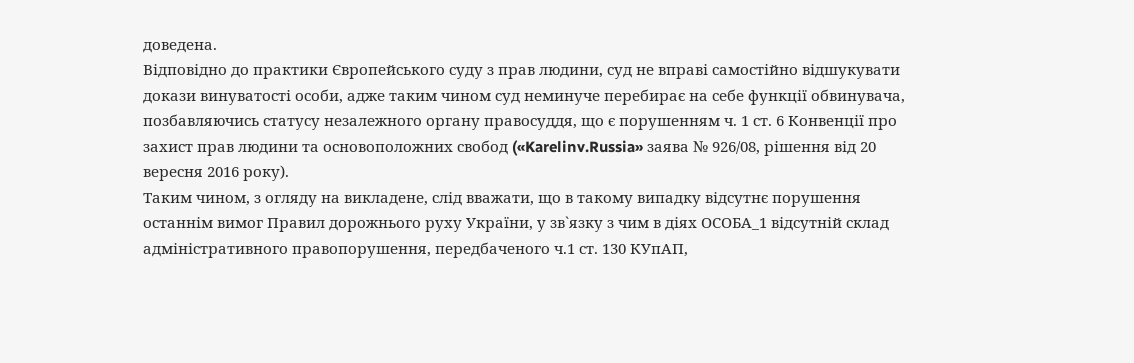доведена.
Відповідно до практики Європейського суду з прав людини, суд не вправі самостійно відшукувати докази винуватості особи, адже таким чином суд неминуче перебирає на себе функції обвинувача, позбавляючись статусу незалежного органу правосуддя, що є порушенням ч. 1 ст. 6 Конвенції про захист прав людини та основоположних свобод («Karelinv.Russia» заява № 926/08, рішення від 20 вересня 2016 року).
Таким чином, з огляду на викладене, слід вважати, що в такому випадку відсутнє порушення останнім вимог Правил дорожнього руху України, у зв`язку з чим в діях ОСОБА_1 відсутній склад адміністративного правопорушення, передбаченого ч.1 ст. 130 КУпАП,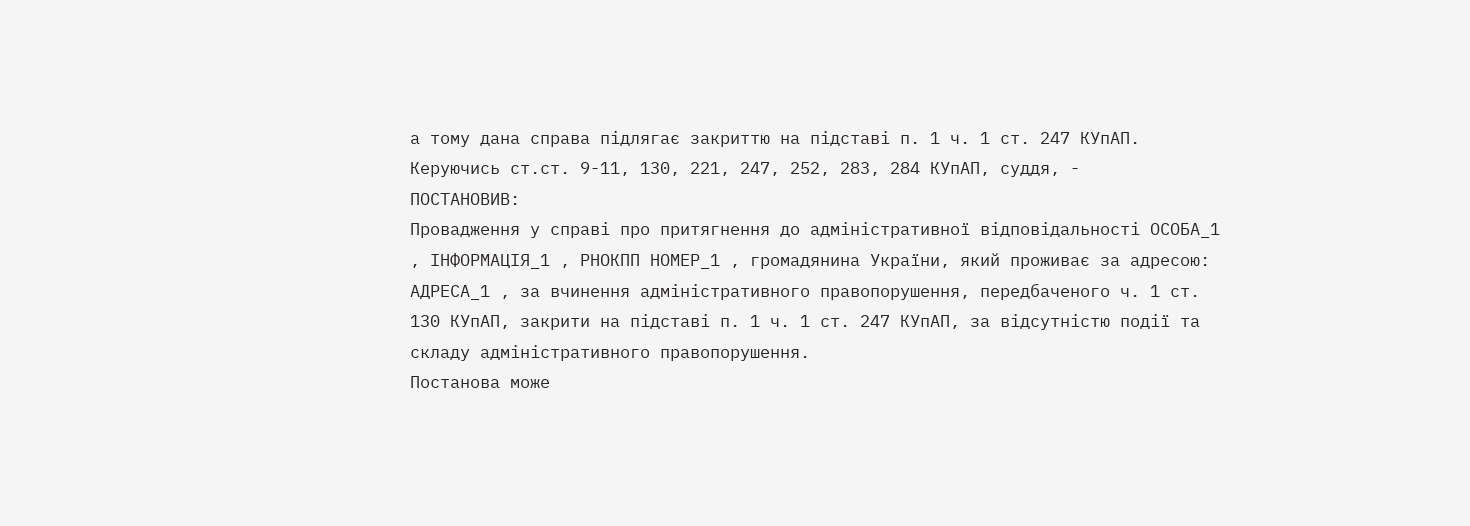а тому дана справа підлягає закриттю на підставі п. 1 ч. 1 ст. 247 КУпАП.
Керуючись ст.ст. 9-11, 130, 221, 247, 252, 283, 284 КУпАП, суддя, -
ПОСТАНОВИВ:
Провадження у справі про притягнення до адміністративної відповідальності ОСОБА_1 , ІНФОРМАЦІЯ_1 , РНОКПП НОМЕР_1 , громадянина України, який проживає за адресою: АДРЕСА_1 , за вчинення адміністративного правопорушення, передбаченого ч. 1 ст. 130 КУпАП, закрити на підставі п. 1 ч. 1 ст. 247 КУпАП, за відсутністю події та складу адміністративного правопорушення.
Постанова може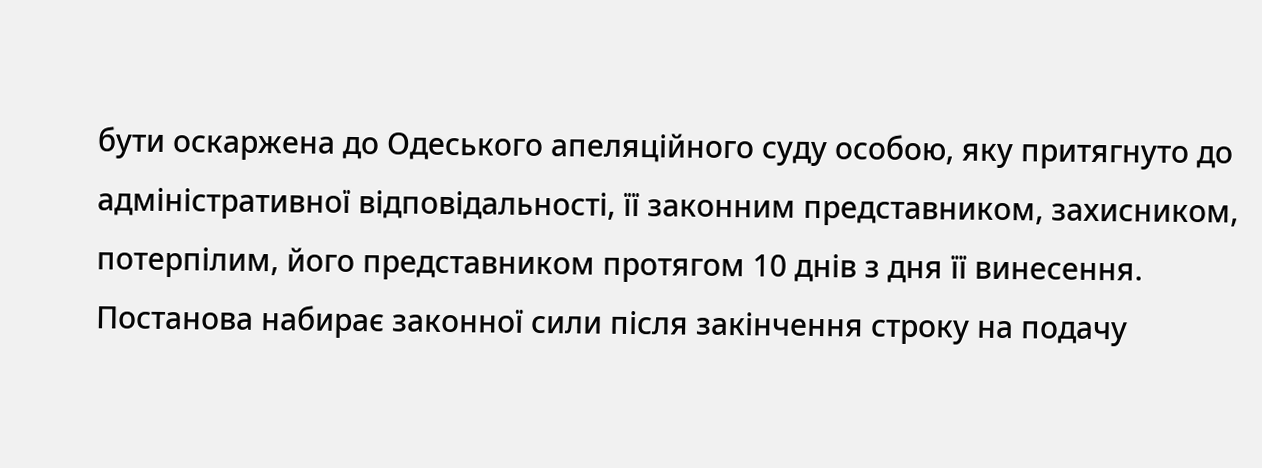бути оскаржена до Одеського апеляційного суду особою, яку притягнуто до адміністративної відповідальності, її законним представником, захисником, потерпілим, його представником протягом 10 днів з дня її винесення.
Постанова набирає законної сили після закінчення строку на подачу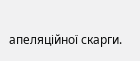апеляційної скарги.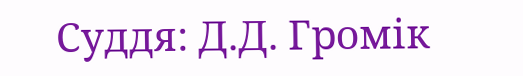Суддя: Д.Д. Громік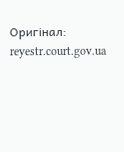Оригінал: reyestr.court.gov.ua